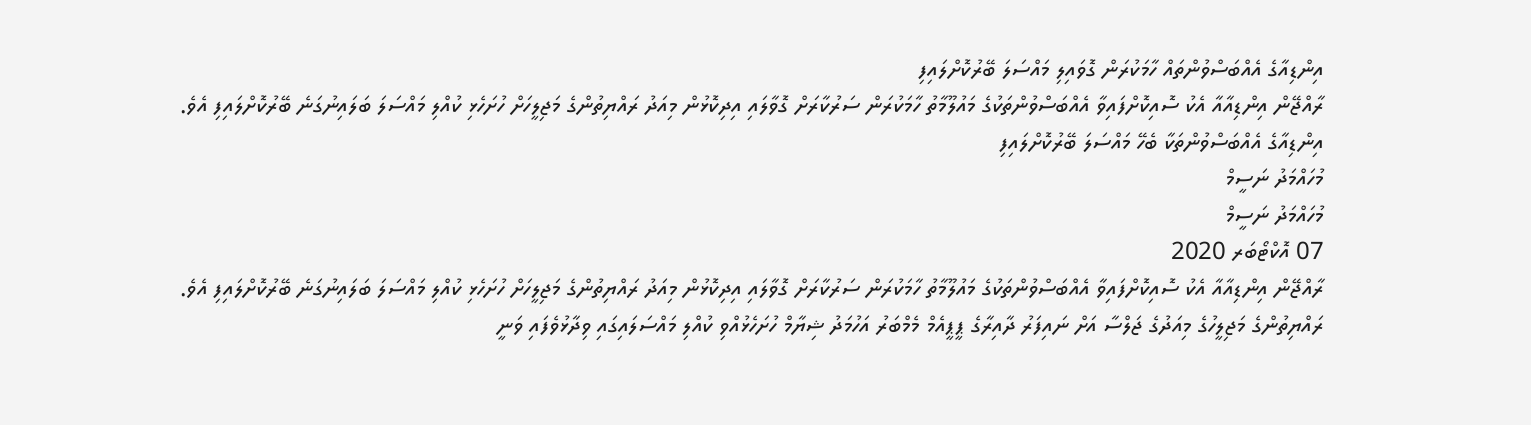އިންޑިއާގެ އެއްބަސްވުންތައް ހާމަކުރަން ގޮވައިލި މައްސަލަ ބޭރުކޮށްލައިފި
ރާއްޖޭން އިންޑިއާއާ އެކު ސޮއިކޮށްފައިވާ އެއްބަސްވުންތަކުގެ މައުލޫމާތު ހާމަކުރަން ސަރުކާރަށް ގޮވާލައި އިދިކޮޅުން މިއަދު ރައްޔިތުންގެ މަޖިލީހަށް ހުށަހެޅި ކުއްލި މައްސަލަ ބަލައިނުގަނެ ބޭރުކޮށްލައިފި އެވެ.
އިންޑިއާގެ އެއްބަސްވުންތަކާ ބެހޭ މައްސަލަ ބޭރުކޮށްލައިފި
މުހައްމަދު ނަސީމް
މުހައްމަދު ނަސީމް
07 އޮކްޓޯބަރ 2020
ރާއްޖޭން އިންޑިއާއާ އެކު ސޮއިކޮށްފައިވާ އެއްބަސްވުންތަކުގެ މައުލޫމާތު ހާމަކުރަން ސަރުކާރަށް ގޮވާލައި އިދިކޮޅުން މިއަދު ރައްޔިތުންގެ މަޖިލީހަށް ހުށަހެޅި ކުއްލި މައްސަލަ ބަލައިނުގަނެ ބޭރުކޮށްލައިފި އެވެ.
ރައްޔިތުންގެ މަޖިލީހުގެ މިއަދުގެ ޖަލްސާ އަށް ނައިފަރު ދާއިރާގެ ޕީޕީއެމް މެމްބަރު އަހުމަދު ޝިޔާމް ހުށަހެޅުއްވި ކުއްލި މައްސަލައިގައި ވިދާޅުވެފައި ވަނީ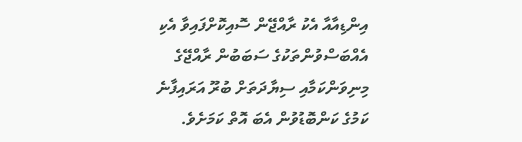އިންޑިއާއާ އެކު ރާއްޖޭން ސޮއިކޮށްފައިވާ އެކި އެއްބަސްވުންތަކުގެ ސަބަބުން ރާއްޖޭގެ މިނިވަންކަމާއި ސިޔާދަތަށް ބުރޫ އަރައިފާނެ ކަމުގެ ކަންބޮޑުވުން އެބަ އޮތް ކަމަށެވެ.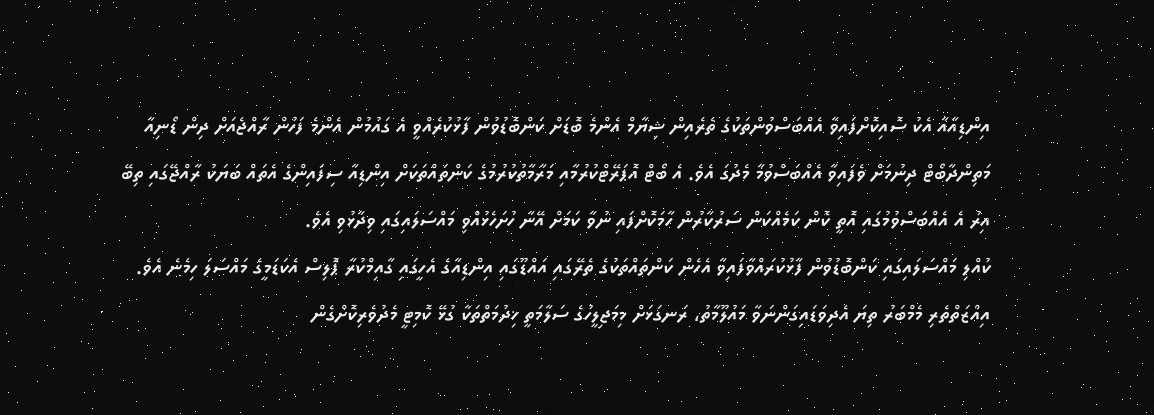އިންޑިއާއާ އެކު ސޮއިކޮށްފައިވާ އެއްބަސްވުންތަކުގެ ތެރެއިން ޝިޔާމް އެންމެ ބޮޑަށް ކަންބޮޑުވުން ފާޅުކުރެއްވީ އެ ގައުމުން އެންމެ ފަހުން ރާއްޖެއަށް ދިން ޑޯނިއާ މަތިންދާބޯޓް ދިނުމަށް ވެފައިވާ އެއްބަސްވުމާ މެދުގަ އެވެ. އެ ބޯޓް އޮޕަރޭޓްކުރުމާއި މަރާމާތުކުރުމުގެ ކަންތައްތަކަށް އިންޑިއާ ސިފައިންގެ އެތައް ބަޔަކު ރާއްޖޭގައި ތިބޭ އިރު އެ އެއްބަސްވުމުގައި އޮތީ ކޮން ކަމެއްކަން ސަރުކާރުން ހާމަކޮށްފައި ނުވާ ކަމަށް އޭނާ ހުށަހެޅުއްވި މައްސަލައިގައި ވިދާޅުވި އެވެ.
ކުއްލި މައްސަލައިގައި ކަންބޮޑުވުން ފާޅުކުރައްވާފައިވާ އެހެން ކަންތައްތަކުގެ ތެރޭގައި އައްޑޫގައި އިންޑިއާގެ އެހީގައި ގާއިމްކުރާ ޕޮލިސް އެކަޑަމީގެ މައްސަލަ ހިމެނެ އެވެ.
އިއްޒަތްތެރި މެމްބަރު ތިޔަ އެދިވަޑައިގަންނަވާ މައުލޫމާތު، ރަނގަޅަށް މިމަޖިލީހުގެ ސަލާމަތީ ޚިދުމަތްތަކާ ގުޅޭ ކޮމިޓީ މެދުވެރިކޮށްގެން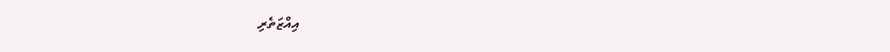އިއްޒަތެރި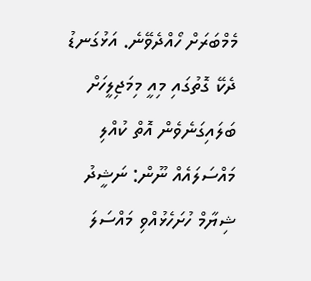މެމްބަރަށް ހޯއްދެވޭނެ. އަޅުގަނޑު ދެކޭ ގޮތުގައި މިއީ މިމަޖިލީހަށް ބަލައިގަނެވެން އޮތް ކުއްލި މައްސަލައެއް ނޫން: ނަޝީދު
ޝިޔާމް ހުށަހެޅުއްވި މައްސަލަ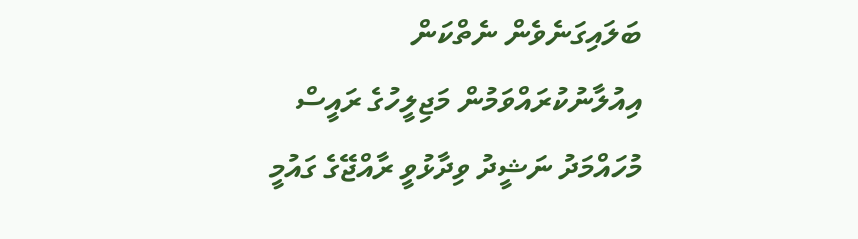ބަލައިގަނެވެން ނެތްކަން އިއުލާނުކުރައްވަމުން މަޖިލީހުގެ ރައީސް މުހައްމަދު ނަޝީދު ވިދާޅުވީ ރާއްޖޭގެ ގައުމީ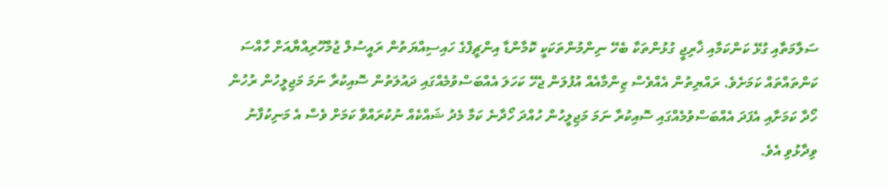ސަލާމަތާއި ގުޅޭ ކަންކަމާއި ޚާރިޖީ ގުޅުންތަކާ ބެހޭ ނިންމުންތަކަކީ ކޮމާންޑާ އިންޗީފްގެ ހައިސިއްޔަތުން ރައީސުލް ޖުމްހޫރިއްޔާއަށް ހާއްސަ ކަންތައްތައް ކަމަށެވެ. ރައްޔިތުން އެއްވެސް ޒިންމާއެއް އުފުލަން ޖެހޭ ކަހަލަ އެއްބަސްވުމެއްގައި ދައުލަތުން ސޮއިކުރާ ނަމަ މަޖިލީހުން ރުހުން ހޯދާ ކަމަށާއި އެފަދަ އެއްބަސްވުމެއްގައި ސޮއިކުރާ ނަމަ މަޖިލީހުން ހުއްދަ ހޯދާނެ ކަމާ މެދު ޝައްކެއް ނުކުރައްވާ ކަމަށް ވެސް އެ މަނިކުފާނު ވިދާޅުވި އެވެ.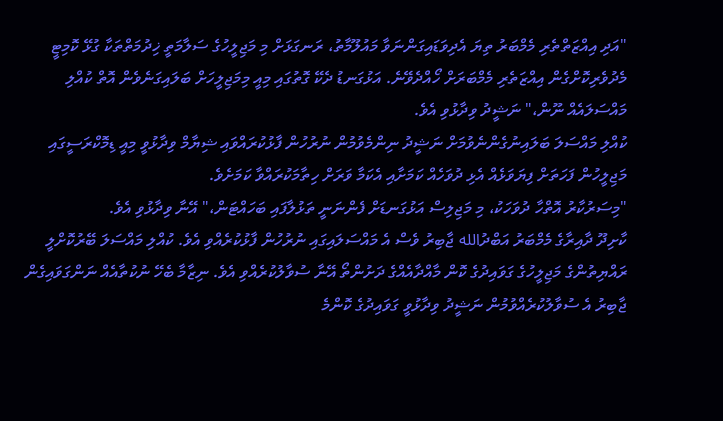"އަދި އިއްޒަތްތެރި މެމްބަރު ތިޔަ އެދިވަޑައިގަންނަވާ މައުލޫމާތު، ރަނގަޅަށް މި މަޖިލީހުގެ ސަލާމަތީ ޚިދުމަތްތަކާ ގުޅޭ ކޮމިޓީ މެދުވެރިކޮށްގެން އިއްޒަތެރި މެމްބަރަށް ހޯއްދެވޭނެ. އަޅުގަނޑު ދެކޭ ގޮތުގައި މިއީ މިމަޖިލީހަށް ބަލައިގަނެވެން އޮތް ކުއްލި މައްސަލައެއް ނޫން،" ނަޝީދު ވިދާޅުވި އެވެ.
ކުއްލި މައްސަލަ ބަލައިނުގެންނެވުމަށް ނަޝީދު ނިންމެވުމުން ނުރުހުން ފާޅުކުރައްވައި ޝިޔާމް ވިދާޅުވީ މިއީ ޑިމޮކްރަސީގައި މަޖިލީހުން ފަހަތަށް ފިޔަވަޅެއް އެޅި ދުވަހެއް ކަމަށާއި އެކަމާ ވަރަށް ހިތާމަކުރައްވާ ކަމަށެވެ.
"މިސަރުކާރު އޮތްހާ ދުވަހަކު، މި މަޖިލިސް އަޅުގަނޑަށް ފެންނަނީ ތަޅުލާފައި ބަހައްޓަން،" އޭނާ ވިދާޅުވި އެވެ.
ކާށިދޫ ދާއިރާގެ މެމްބަރު އަބްދުالله ޖާބިރު ވެސް އެ މައްސަލައިގައި ނުރުހުން ފާޅުކުރެއްވި އެވެ. ކުއްލި މައްސަލަ ބޭރުކޮށްލީ ރައްޔިތުންގެ މަޖިލީހުގެ ގަވައިދުގެ ކޮން މާއްދާއެއްގެ ދަށުންތޯ އޭނާ ސުވާލުކުރެއްވި އެވެ. ނިޒާމާ ބެހޭ ނުކުތާއެއް ނަންގަވައިގެން ޖާބިރު އެ ސުވާލުކުރެއްވުމުން ނަޝީދު ވިދާޅުވީ ގަވައިދުގެ ކޮންމެ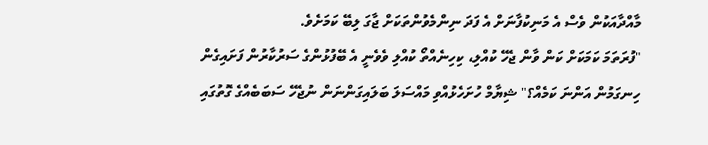މާއްދާއަކުން ވެސް އެ މަނިކުފާނަށް އެ ފަދަ ނިންމެވުންތަކަށް ޖާގަ ލިބޭ ކަމަށެވެ.
"ފުރަތަމަ ކަމަކަށް ކަން ވާން ޖެހޭ ކުއްލި، ކިހިނެއްތޯ ކުއްލި ވެވެނީ އެ ބޭފުޅުންގެ ސަރުކާރުން ފަށައިގެން ހިނގަމުން އަންނަ ކަމެއް؟" ޝިޔާމް ހުށަހެޅުއްވި މައްސަލަ ބަލައިގަންނަން ނުޖެހޭ ސަބަބެއްގެ ގޮތުގައި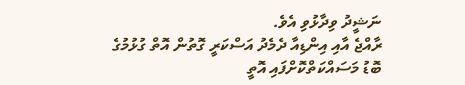ނަޝީދު ވިދާޅުވި އެވެ.
ރާއްޖެ އާއި އިންޑިއާ ދެމެދު އަސްކަރީ ގޮތުން އޮތް ގުޅުމުގެ ބޮޑު މަސައްކަތްކޮށްފައި އޮތީ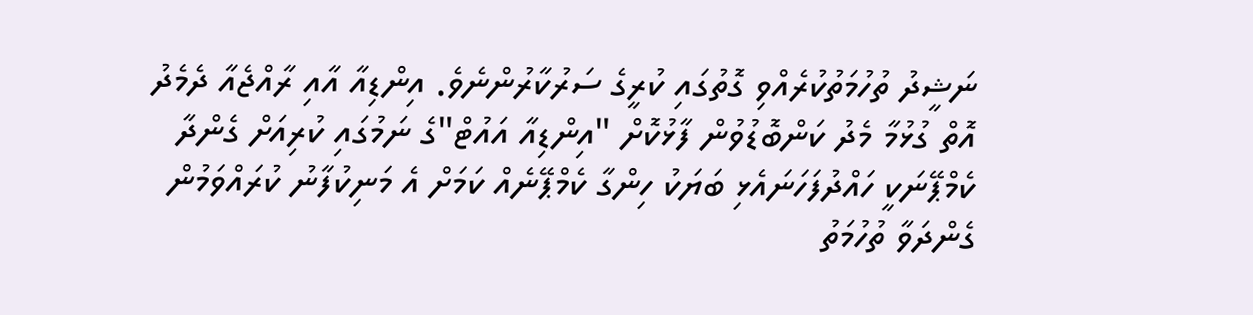ނަޝީދު ތުހުމަތުކުރެއްވި ގޮތުގައި ކުރީގެ ސަރުކާރުންނެވެ. އިންޑިއާ އާއި ރާއްޖެއާ ދެމެދު އޮތް ގުޅުމާ މެދު ކަންބޮޑުވުން ފާޅުކޮށް "އިންޑިއާ އައުޓް"ގެ ނަމުގައި ކުރިއަށް ގެންދާ ކެމްޕޭނަކީ ހައްދުފަހަނައެޅި ބަޔަކު ހިންގާ ކެމްޕޭނެއް ކަމަށް އެ މަނިކުފާނު ކުރައްވަމުން ގެންދަވާ ތުހުމަތު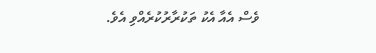ވެސް އެއާ އެކު ތަކުރާރުކުރެއްވި އެވެ.